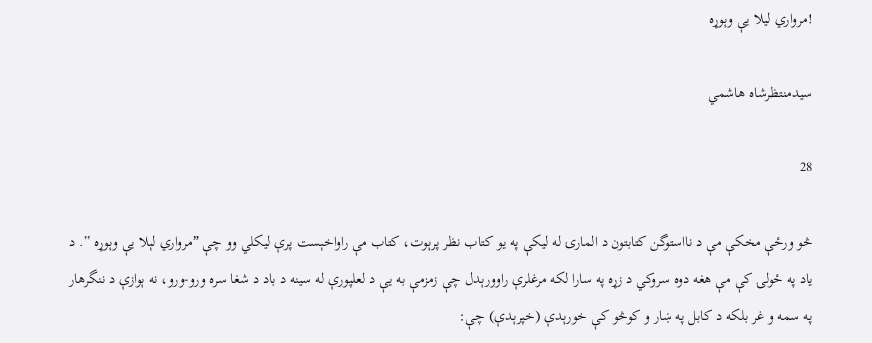!مرواري لیلا یې وېوړه

سیدمنتظرشاه هاشمي

28

څو ورځې مخکې مې د نااستوگن کتابتون د المارۍ له لیکې په یو کتاب نظر پرېوت،‌ کتاب مې راواخېست پرې لیکلي وو چې ˮمرواري لېلا یې وېوړه ‟. د یاد په ځولۍ کې مې هغه دوه سروکي د زړه په سارا لکه مرغلرې راوورېدل چې زمزمې به یې د لعلپورې له سینه د باد د شغا سره ورو-ورو، نه ېوازې د ننگرهار په سمه و غر بلکه د کابل په ښار و کوڅو کې خورېدې (خپرېدې) چې: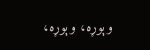وېوړه، وېوړه،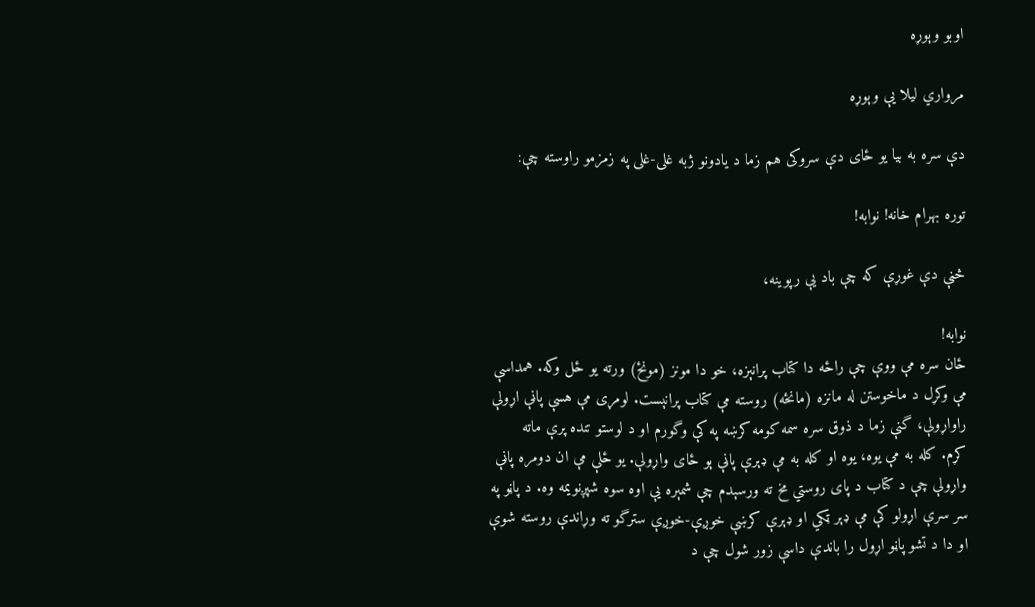اوبو وېوړه

مرواري لیلا یې وېوړه

دې سره به بیا یو ځای دې سروکی هم زما د یادونو ژبه غلی-غلی په زمزمو راوسته چې:

توره بهرام خانه! نوابه!

څڼې دې غوړې که چې باد یې رپوینه،‌

نوابه!
ځان سره مې ووې چې راځه دا کتاب پرانېزه، خو دا مونز (مونځ) ورته یو ځل وکه. همداسې مې وکړل د ماخوستن له مانزه (مانځه) روسته مې کتاب پرانېست. لومړی مې هسې پاڼې اړولې راواړولې، گنې زما د ذوق سره سمه کومه کرښه په کې وگورم او د لوستو تنده پرې ماته کړم. کله به مې یوه، یوه او کله به مې ډېرې پاڼې ېو ځای واړولې. یو ځلې مې ان دومره پاڼې واړولې چې د کتاب د پای روستي مخ ته ورسېدم چې شمېره یې اوه سوه شپږنويمه وه. د پاڼو په سر سرې اړولو کې مې ډېر ټکي او ډېرې کرښې خوږې-خوږې سترگو ته وړاندې روسته شوې او دا د تشو پاڼو اړول را باندې داسې زور شول چې د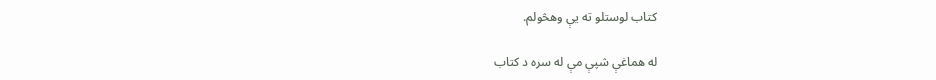کتاب لوستلو ته یې وهڅولم.

له هماغې شپې مې له سره د کتاب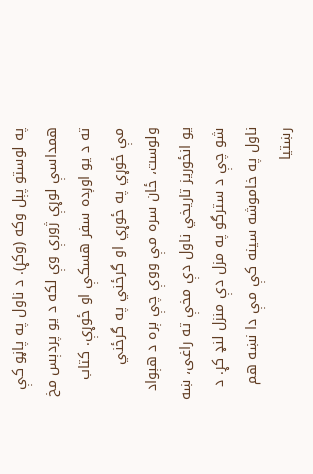په لوستو پېل وکه (وکړ). د ناول په پاڼو کې همداسې لوړې ژورې وې لکه د یو پردېس مخ ته د یو اوږده سفر هسکې او ځوړې. کتاب مې ځوړي په ځوړي او گرځني په گرځني ولوست، ځان سره مې ووې چې ېره د هېواد یو انځوریز تاریخي ناول دې مخې ته راغی، ښه شو چې د سترگو په مزل دې منزل لنډ کړ. د ناول په خاموشه سینه کې مې دا نښه هم رښتیا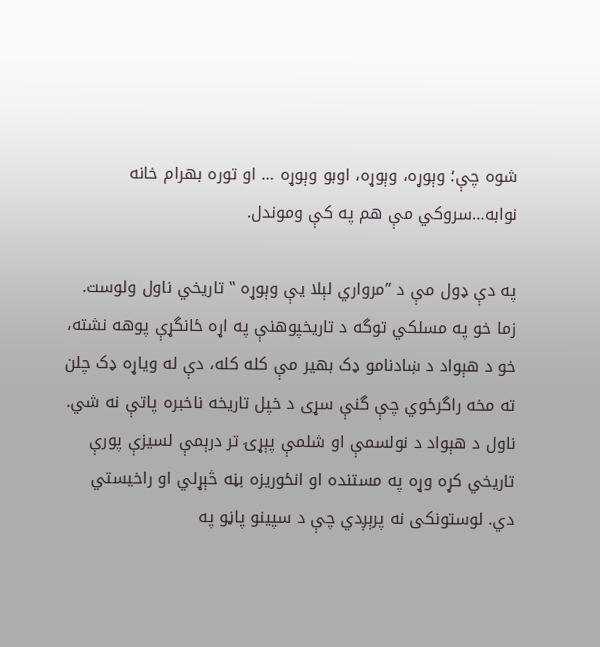شوه چې؛ وېوړه، وېوړه، اوبو وېوړه … او توره بهرام خانه نوابه…سروکي مې هم په کې وموندل.

په دې ډول مې د ˮمرواري لېلا یې وېوړه ‟ تاریخي ناول ولوست. زما خو په مسلکي توگه د تاریخپوهنې په اړه ځانگړې پوهه نشته،‌ خو د هېواد د ښادنامو ډک بهیر مې کله کله،‌ دې له ویاړه ډک چلن ته مخه راگرځوي چې گنې سړی د خپل تاریخه ناخبره پاتې نه شي. ناول د هېواد د نولسمې او شلمې پېړۍ تر درېمې لسیزې پورې تاریخي کړه وړه په مستنده او انځوریزه بڼه څېړلي او راخیستي دي. لوستونکی نه پرېږدي چې د سپینو پاڼو په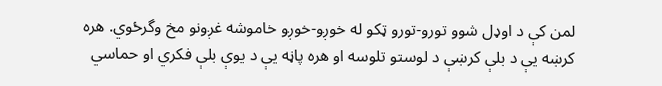لمن کې د اوډل شوو تورو-تورو ټکو له خوږو-خوږو خاموشه غږونو مخ وگرځوي. هره کرښه یې د بلې کرښې د لوستو تلوسه او هره پاڼه یې د یوې بلې فکري او حماسي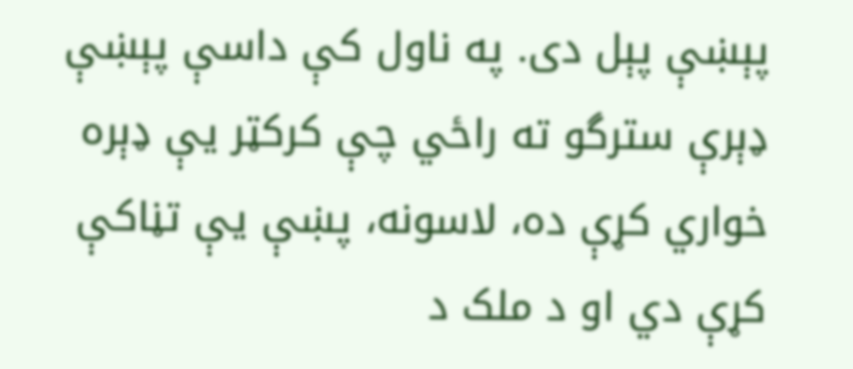پېښې پېل دی. په ناول کې داسې پېښې ډېرې سترگو ته راځي چې کرکټر یې ډېره خواري کړې ده،‌ لاسونه، پښې یې تڼاکې کړې دي او د ملک د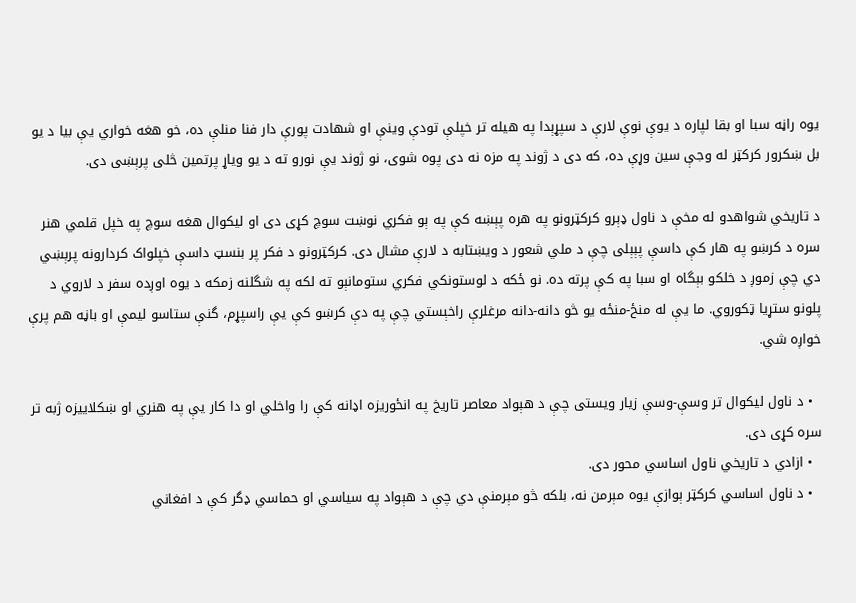یوه راڼه سبا او بقا لپاره د یوې نوې لارې د سپړېدا په هیله تر خپلې تودې وینې او شهادت پورې دار فنا منلې ده، خو هغه خواري یې بیا د یو بل ښکرور کرکټر له وجې سین وړې ده،‌ که دی د ژوند په مزه نه دی پوه شوی،‌ نو ژوند یې نورو ته د یو ویاړ پرتمین څلی پرېښی دی.

د تاریخي شواهدو له مخې د ناول ډېرو کرکټرونو په هره پېښه کې په ېو فکري نوښت سوچ کړی دی او لیکوال هغه سوچ په خپل قلمي هنر سره د کرښو په هار کې داسې پېېلی چې د ملي شعور د ویښتابه د لارې مشال دی. کرکټرونو د فکر پر بنسټ داسې خپلواک کردارونه پرېښي دي چې زموږ د خلکو بېگاه او سبا په کې پرته ده. نو ځکه د لوستونکي فکري ستومانېو ته لکه په شگلنه زمکه د یوه اوږده سفر د لاروي د پلونو ستړیا ټکوروي. ما یې له منځ-منځه یو څو دانه-دانه مرغلرې راخېستي چې په دې کرښو کې یې راسپړم، گنې ستاسو لیمې او باڼه هم پرې خواږه شي.

  • د ناول لیکوال تر وسې-وسې زیار ویستی چې د هېواد معاصر تاریخ په انځوریزه اډانه کې را واخلي او دا کار یې په هنري او ښکلاییزه ژبه تر سره کړی دی.
  • ازادي د تاریخي ناول اساسي محور دی.
  • د ناول اساسي کرکټر ېوازې یوه مېرمن نه،‌ بلکه څو مېرمنې دي چې د هېواد په سیاسي او حماسي ډگر کې د افغاني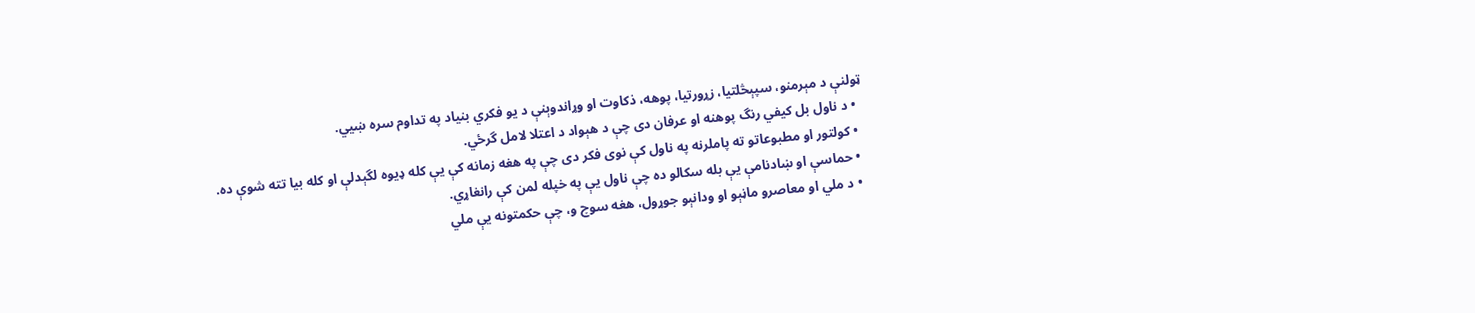ټولنې د مېرمنو،‌ سپېڅلتیا،‌ زړورتیا، پوهه،‌ ذکاوت او وړاندوېنې د یو فکري بنیاد په تداوم سره ښيي.
  • د ناول بل کیفي رنگ پوهنه او عرفان دی چې د هېواد د اعتلا لامل گرځي.
  • کولتور او مطبوعاتو ته پاملرنه په ناول کې نوی فکر دی چې په هغه زمانه کې یې کله ډیوه لگېدلې او کله بیا تته شوې ده.
  • حماسې او ښادنامې یې بله سکالو ده چې ناول یې په خپله لمن کې رانغاړي.
  • د ملي او معاصرو ماڼېو او ودانېو جوړول، هغه سوچ و، چې حکمتونه یې ملي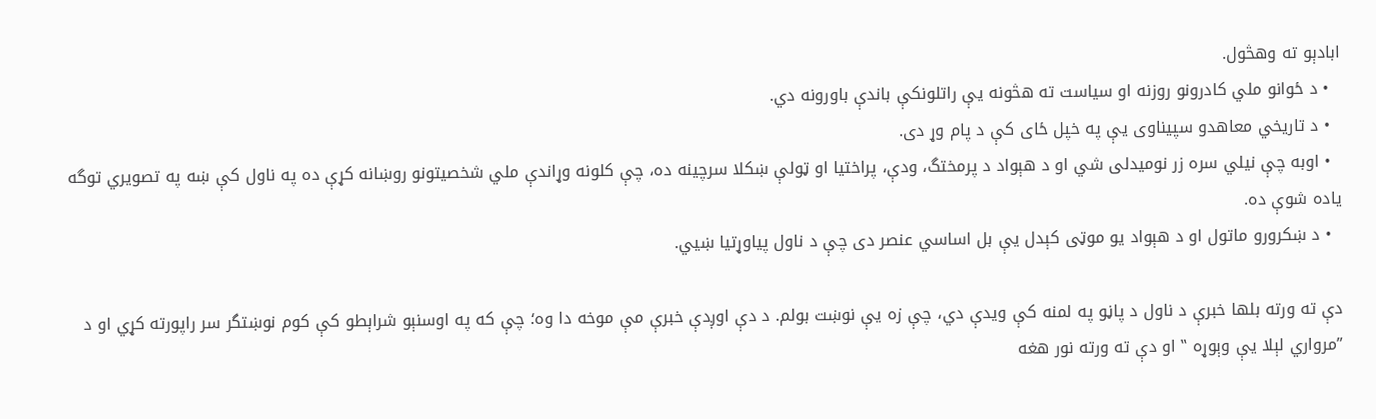ابادېو ته وهڅول.
  • د ځوانو ملي کادرونو روزنه او سیاست ته هڅونه یې راتلونکې باندې باورونه دي.
  • د تاریخي معاهدو سپیناوی یې په خپل ځای کې د پام وړ دی.
  • اوبه چې نیلي سره زر نومیدلی شي او د هېواد د پرمختگ،‌ ودې،‌ پراختیا او ټولې ښکلا سرچینه ده،‌ چې کلونه وړاندې ملي شخصیتونو روښانه کړې ده په ناول کې ښه په تصویري توگه یاده شوې ده.
  • د ښکرورو ماتول او د هېواد یو موټی کېدل یې بل اساسي عنصر دی چې د ناول پیاوړتیا ښيي.

دې ته ورته بلها خبرې د ناول د پاڼو په لمنه کې ویدې دي، چې زه یې نوښت بولم. د دې اوږدې خبرې مې موخه دا وه؛ چې که په اوسنېو شراېطو کې کوم نوښتگر سر راپورته کړي او د ˮمرواري لېلا یې وېوړه ‟ او دې ته ورته نور هغه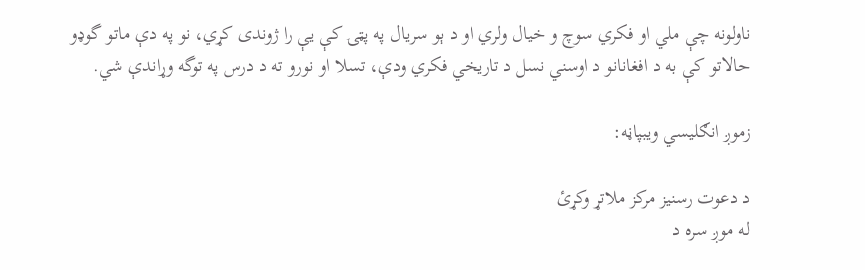ناولونه چې ملي او فکري سوچ و خیال ولري او د ېو سریال په پټۍ کې یې را ژوندی کړي، نو په دې ماتو گوډو حالاتو کې به د افغانانو د اوسني نسل د تاریخي فکري ودې، تسلا او نورو ته د درس په توگه وړاندې شي.

زموږ انګلیسي ویبپاڼه:

د دعوت رسنیز مرکز ملاتړ وکړئ
له موږ سره د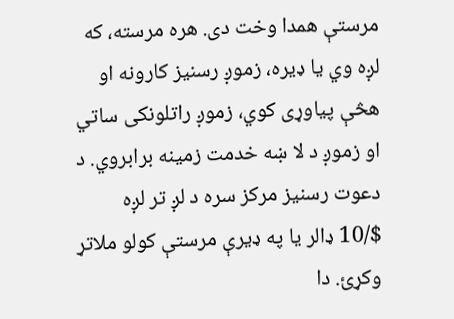مرستې همدا وخت دی. هره مرسته، که لږه وي یا ډیره، زموږ رسنیز کارونه او هڅې پیاوړی کوي، زموږ راتلونکی ساتي او زموږ د لا ښه خدمت زمینه برابروي. د دعوت رسنیز مرکز سره د لږ تر لږه $/10 ډالر یا په ډیرې مرستې کولو ملاتړ وکړئ. دا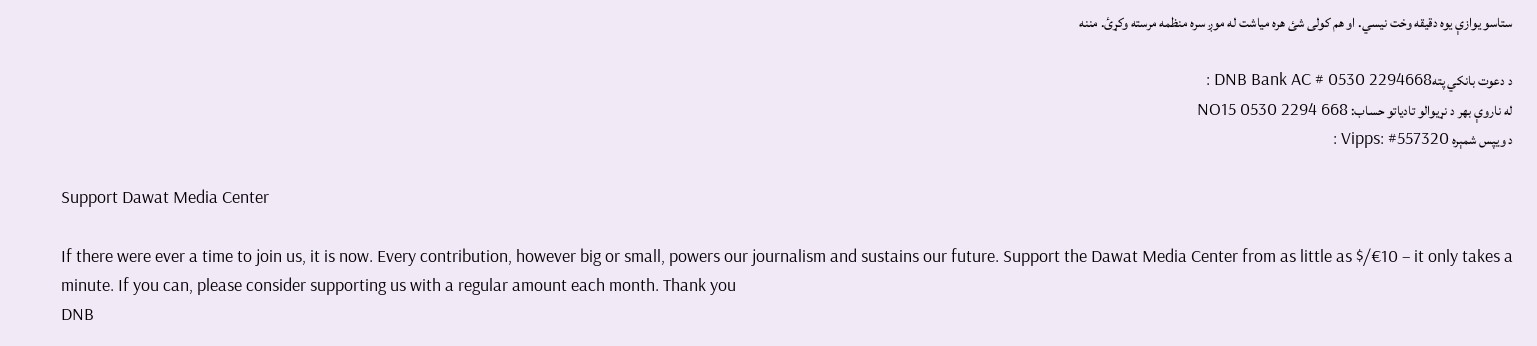ستاسو یوازې یوه دقیقه وخت نیسي. او هم کولی شئ هره میاشت له موږ سره منظمه مرسته وکړئ. مننه

د دعوت بانکي پتهDNB Bank AC # 0530 2294668 :
له ناروې بهر د نړیوالو تادیاتو حساب: NO15 0530 2294 668
د ویپس شمېره Vipps: #557320 :

Support Dawat Media Center

If there were ever a time to join us, it is now. Every contribution, however big or small, powers our journalism and sustains our future. Support the Dawat Media Center from as little as $/€10 – it only takes a minute. If you can, please consider supporting us with a regular amount each month. Thank you
DNB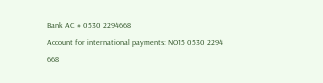Bank AC # 0530 2294668
Account for international payments: NO15 0530 2294 668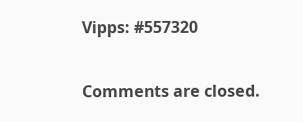Vipps: #557320

Comments are closed.